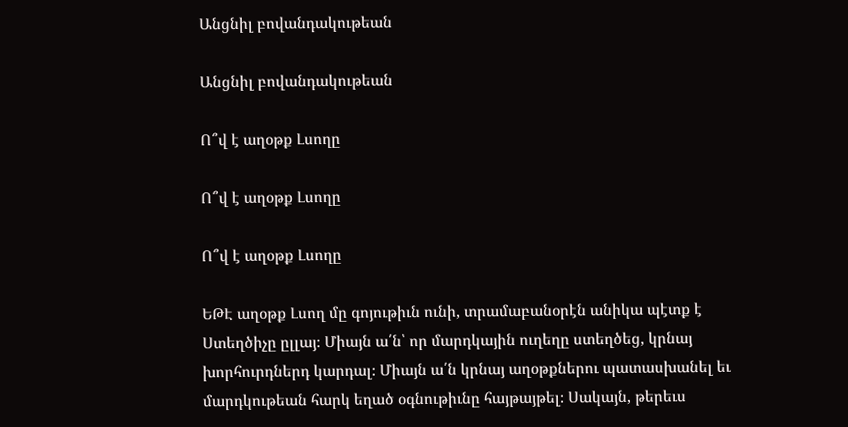Անցնիլ բովանդակութեան

Անցնիլ բովանդակութեան

Ո՞վ է աղօթք Լսողը

Ո՞վ է աղօթք Լսողը

Ո՞վ է աղօթք Լսողը

ԵԹԷ աղօթք Լսող մը գոյութիւն ունի, տրամաբանօրէն անիկա պէտք է Ստեղծիչը ըլլայ։ Միայն ա՛ն՝ որ մարդկային ուղեղը ստեղծեց, կրնայ խորհուրդներդ կարդալ։ Միայն ա՛ն կրնայ աղօթքներու պատասխանել եւ մարդկութեան հարկ եղած օգնութիւնը հայթայթել։ Սակայն, թերեւս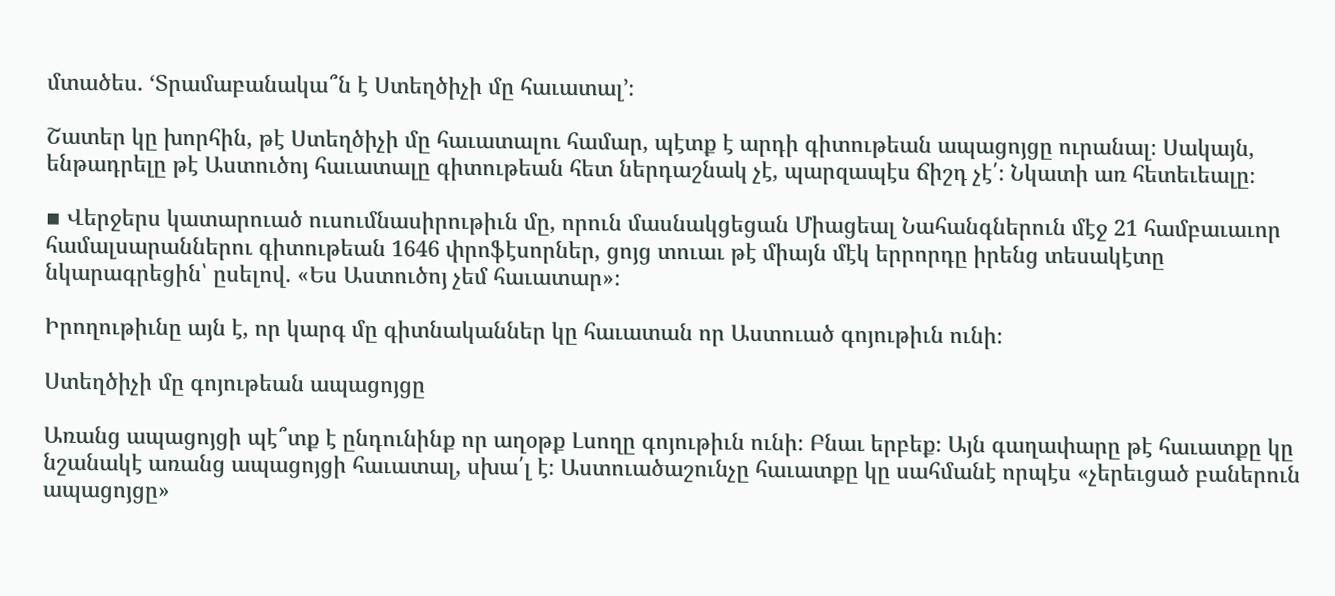մտածես. ‘Տրամաբանակա՞ն է Ստեղծիչի մը հաւատալ’։

Շատեր կը խորհին, թէ Ստեղծիչի մը հաւատալու համար, պէտք է արդի գիտութեան ապացոյցը ուրանալ։ Սակայն, ենթադրելը թէ Աստուծոյ հաւատալը գիտութեան հետ ներդաշնակ չէ, պարզապէս ճիշդ չէ՛։ Նկատի առ հետեւեալը։

▪ Վերջերս կատարուած ուսումնասիրութիւն մը, որուն մասնակցեցան Միացեալ Նահանգներուն մէջ 21 համբաւաւոր համալսարաններու գիտութեան 1646 փրոֆէսորներ, ցոյց տուաւ թէ միայն մէկ երրորդը իրենց տեսակէտը նկարագրեցին՝ ըսելով. «Ես Աստուծոյ չեմ հաւատար»։

Իրողութիւնը այն է, որ կարգ մը գիտնականներ կը հաւատան որ Աստուած գոյութիւն ունի։

Ստեղծիչի մը գոյութեան ապացոյցը

Առանց ապացոյցի պէ՞տք է ընդունինք որ աղօթք Լսողը գոյութիւն ունի։ Բնաւ երբեք։ Այն գաղափարը թէ հաւատքը կը նշանակէ առանց ապացոյցի հաւատալ, սխա՛լ է։ Աստուածաշունչը հաւատքը կը սահմանէ որպէս «չերեւցած բաներուն ապացոյցը»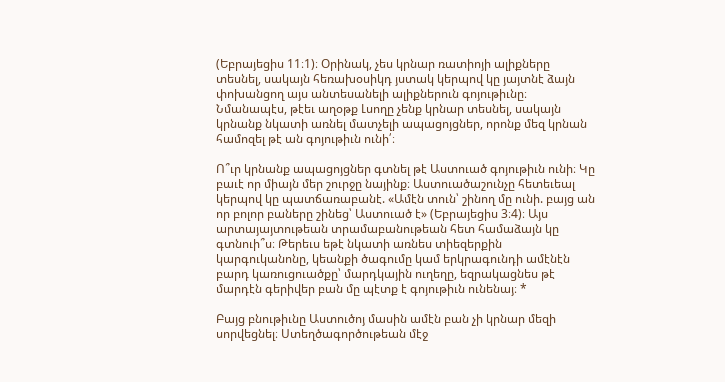(Եբրայեցիս 11։1)։ Օրինակ, չես կրնար ռատիոյի ալիքները տեսնել, սակայն հեռախօսիկդ յստակ կերպով կը յայտնէ ձայն փոխանցող այս անտեսանելի ալիքներուն գոյութիւնը։ Նմանապէս, թէեւ աղօթք Լսողը չենք կրնար տեսնել, սակայն կրնանք նկատի առնել մատչելի ապացոյցներ, որոնք մեզ կրնան համոզել թէ ան գոյութիւն ունի՛։

Ո՞ւր կրնանք ապացոյցներ գտնել թէ Աստուած գոյութիւն ունի։ Կը բաւէ որ միայն մեր շուրջը նայինք։ Աստուածաշունչը հետեւեալ կերպով կը պատճառաբանէ. «Ամէն տուն՝ շինող մը ունի. բայց ան որ բոլոր բաները շինեց՝ Աստուած է» (Եբրայեցիս 3։4)։ Այս արտայայտութեան տրամաբանութեան հետ համաձայն կը գտնուի՞ս։ Թերեւս եթէ նկատի առնես տիեզերքին կարգուկանոնը, կեանքի ծագումը կամ երկրագունդի ամէնէն բարդ կառուցուածքը՝ մարդկային ուղեղը, եզրակացնես թէ մարդէն գերիվեր բան մը պէտք է գոյութիւն ունենայ։ *

Բայց բնութիւնը Աստուծոյ մասին ամէն բան չի կրնար մեզի սորվեցնել։ Ստեղծագործութեան մէջ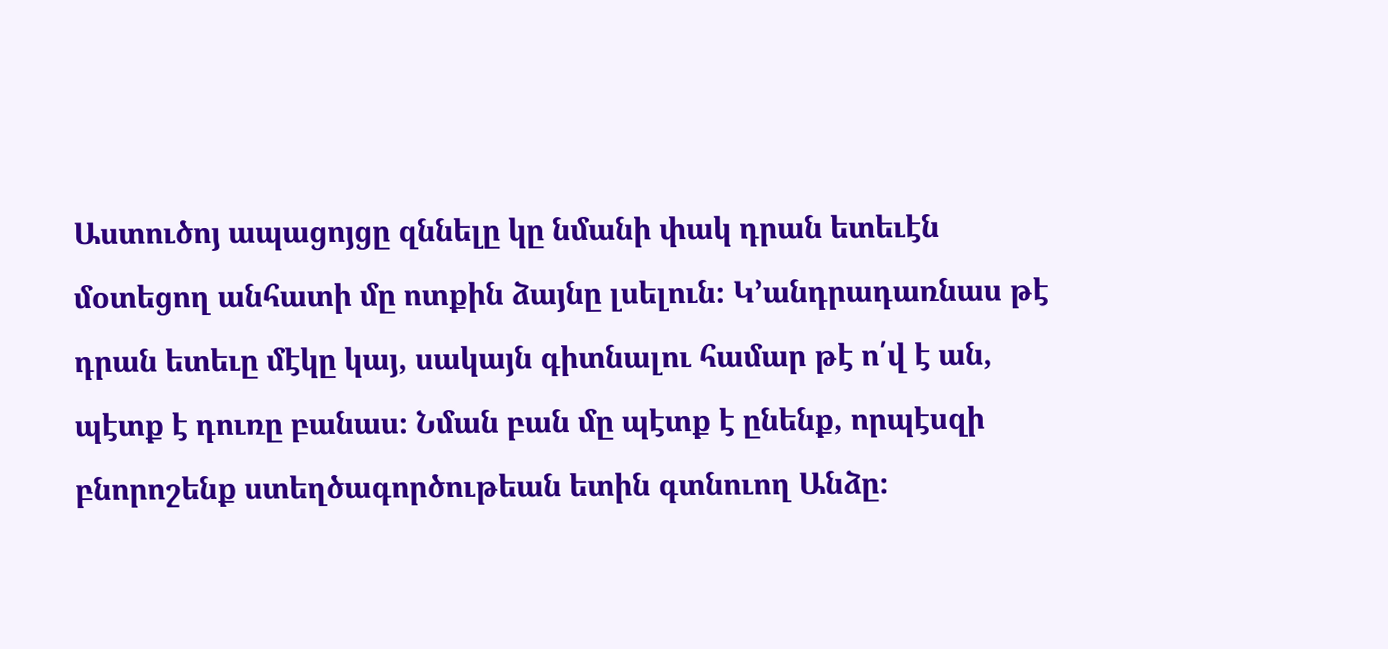Աստուծոյ ապացոյցը զննելը կը նմանի փակ դրան ետեւէն մօտեցող անհատի մը ոտքին ձայնը լսելուն։ Կ’անդրադառնաս թէ դրան ետեւը մէկը կայ, սակայն գիտնալու համար թէ ո՛վ է ան, պէտք է դուռը բանաս։ Նման բան մը պէտք է ընենք, որպէսզի բնորոշենք ստեղծագործութեան ետին գտնուող Անձը։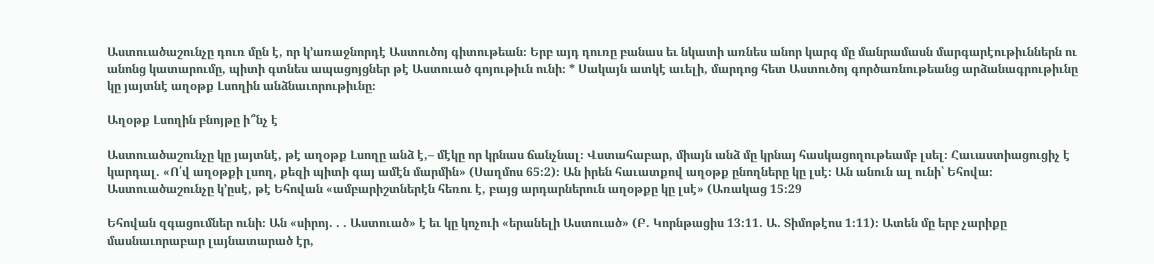Աստուածաշունչը դուռ մըն է, որ կ’առաջնորդէ Աստուծոյ գիտութեան։ Երբ այդ դուռը բանաս եւ նկատի առնես անոր կարգ մը մանրամասն մարգարէութիւններն ու անոնց կատարումը, պիտի գտնես ապացոյցներ թէ Աստուած գոյութիւն ունի։ * Սակայն ատկէ աւելի, մարդոց հետ Աստուծոյ գործառնութեանց արձանագրութիւնը կը յայտնէ աղօթք Լսողին անձնաւորութիւնը։

Աղօթք Լսողին բնոյթը ի՞նչ է

Աստուածաշունչը կը յայտնէ, թէ աղօթք Լսողը անձ է,– մէկը որ կրնաս ճանչնալ։ Վստահաբար, միայն անձ մը կրնայ հասկացողութեամբ լսել։ Հաւաստիացուցիչ է կարդալ. «Ո՛վ աղօթքի լսող, քեզի պիտի գայ ամէն մարմին» (Սաղմոս 65։2)։ Ան իրեն հաւատքով աղօթք ընողները կը լսէ։ Ան անուն ալ ունի՝ Եհովա։ Աստուածաշունչը կ’ըսէ, թէ Եհովան «ամբարիշտներէն հեռու է, բայց արդարներուն աղօթքը կը լսէ» (Առակաց 15։29

Եհովան զգացումներ ունի։ Ան «սիրոյ. . . Աստուած» է եւ կը կոչուի «երանելի Աստուած» (Բ. Կորնթացիս 13։11. Ա. Տիմոթէոս 1։11)։ Ատեն մը երբ չարիքը մասնաւորաբար լայնատարած էր,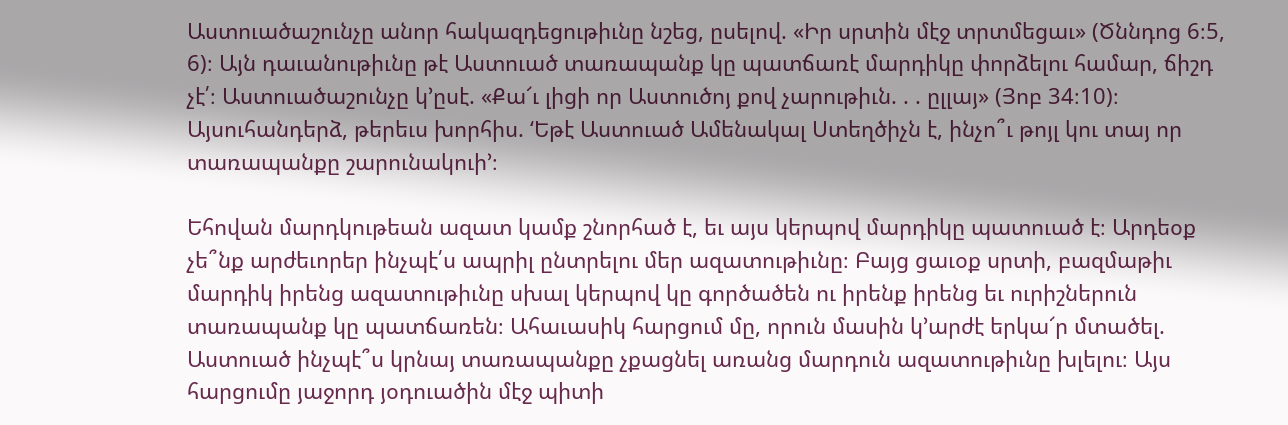Աստուածաշունչը անոր հակազդեցութիւնը նշեց, ըսելով. «Իր սրտին մէջ տրտմեցաւ» (Ծննդոց 6։5, 6)։ Այն դաւանութիւնը թէ Աստուած տառապանք կը պատճառէ մարդիկը փորձելու համար, ճիշդ չէ՛։ Աստուածաշունչը կ’ըսէ. «Քա՜ւ լիցի որ Աստուծոյ քով չարութիւն. . . ըլլայ» (Յոբ 34։10)։ Այսուհանդերձ, թերեւս խորհիս. ‘Եթէ Աստուած Ամենակալ Ստեղծիչն է, ինչո՞ւ թոյլ կու տայ որ տառապանքը շարունակուի’։

Եհովան մարդկութեան ազատ կամք շնորհած է, եւ այս կերպով մարդիկը պատուած է։ Արդեօք չե՞նք արժեւորեր ինչպէ՛ս ապրիլ ընտրելու մեր ազատութիւնը։ Բայց ցաւօք սրտի, բազմաթիւ մարդիկ իրենց ազատութիւնը սխալ կերպով կը գործածեն ու իրենք իրենց եւ ուրիշներուն տառապանք կը պատճառեն։ Ահաւասիկ հարցում մը, որուն մասին կ’արժէ երկա՜ր մտածել. Աստուած ինչպէ՞ս կրնայ տառապանքը չքացնել առանց մարդուն ազատութիւնը խլելու։ Այս հարցումը յաջորդ յօդուածին մէջ պիտի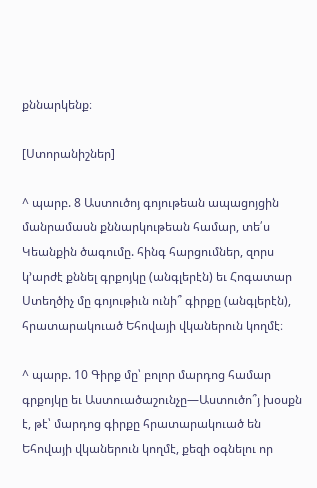քննարկենք։

[Ստորանիշներ]

^ պարբ. 8 Աստուծոյ գոյութեան ապացոյցին մանրամասն քննարկութեան համար, տե՛ս Կեանքին ծագումը. հինգ հարցումներ, զորս կ’արժէ քննել գրքոյկը (անգլերէն) եւ Հոգատար Ստեղծիչ մը գոյութիւն ունի՞ գիրքը (անգլերէն), հրատարակուած Եհովայի վկաներուն կողմէ։

^ պարբ. 10 Գիրք մը՝ բոլոր մարդոց համար գրքոյկը եւ Աստուածաշունչը—Աստուծո՞յ խօսքն է, թէ՝ մարդոց գիրքը հրատարակուած են Եհովայի վկաներուն կողմէ, քեզի օգնելու որ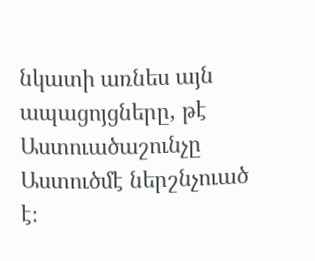նկատի առնես այն ապացոյցները, թէ Աստուածաշունչը Աստուծմէ ներշնչուած է։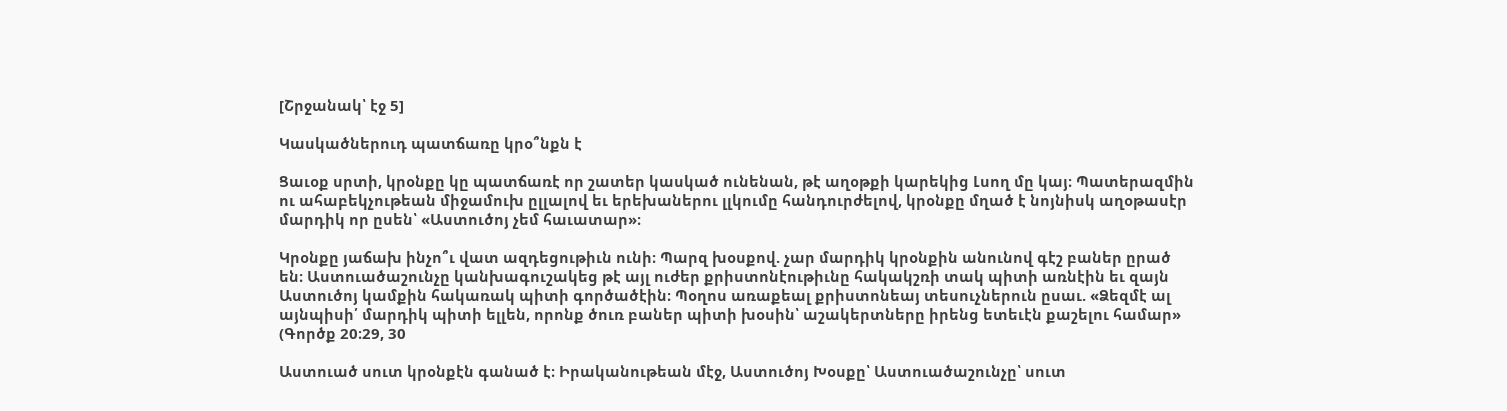[Շրջանակ՝ էջ 5]

Կասկածներուդ պատճառը կրօ՞նքն է

Ցաւօք սրտի, կրօնքը կը պատճառէ որ շատեր կասկած ունենան, թէ աղօթքի կարեկից Լսող մը կայ։ Պատերազմին ու ահաբեկչութեան միջամուխ ըլլալով եւ երեխաներու լլկումը հանդուրժելով, կրօնքը մղած է նոյնիսկ աղօթասէր մարդիկ որ ըսեն՝ «Աստուծոյ չեմ հաւատար»։

Կրօնքը յաճախ ինչո՞ւ վատ ազդեցութիւն ունի։ Պարզ խօսքով. չար մարդիկ կրօնքին անունով գէշ բաներ ըրած են։ Աստուածաշունչը կանխագուշակեց թէ այլ ուժեր քրիստոնէութիւնը հակակշռի տակ պիտի առնէին եւ զայն Աստուծոյ կամքին հակառակ պիտի գործածէին։ Պօղոս առաքեալ քրիստոնեայ տեսուչներուն ըսաւ. «Ձեզմէ ալ այնպիսի՛ մարդիկ պիտի ելլեն, որոնք ծուռ բաներ պիտի խօսին՝ աշակերտները իրենց ետեւէն քաշելու համար» (Գործք 20։29, 30

Աստուած սուտ կրօնքէն գանած է։ Իրականութեան մէջ, Աստուծոյ Խօսքը՝ Աստուածաշունչը՝ սուտ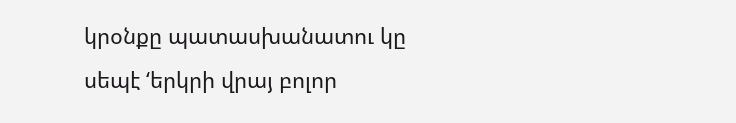կրօնքը պատասխանատու կը սեպէ ‘երկրի վրայ բոլոր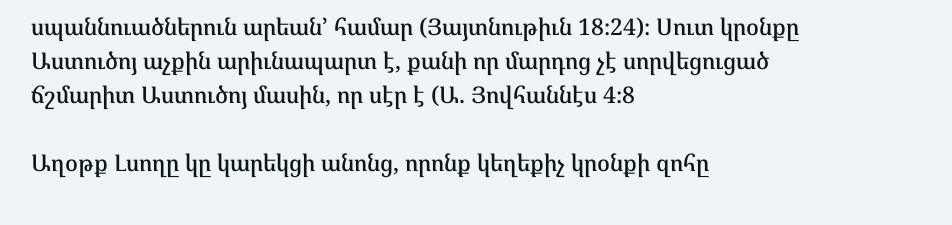սպաննուածներուն արեան’ համար (Յայտնութիւն 18։24)։ Սուտ կրօնքը Աստուծոյ աչքին արիւնապարտ է, քանի որ մարդոց չէ սորվեցուցած ճշմարիտ Աստուծոյ մասին, որ սէր է (Ա. Յովհաննէս 4։8

Աղօթք Լսողը կը կարեկցի անոնց, որոնք կեղեքիչ կրօնքի զոհը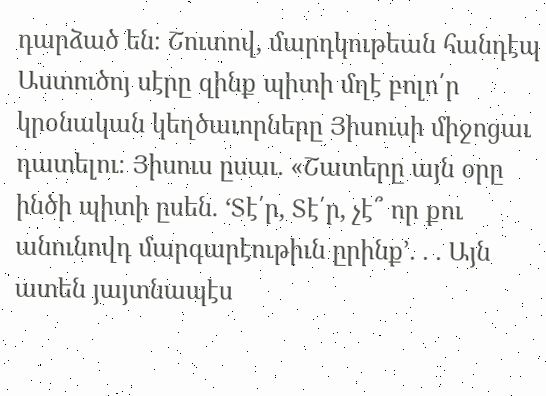դարձած են։ Շուտով, մարդկութեան հանդէպ Աստուծոյ սէրը զինք պիտի մղէ բոլո՛ր կրօնական կեղծաւորները Յիսուսի միջոցաւ դատելու։ Յիսուս ըսաւ. «Շատերը այն օրը ինծի պիտի ըսեն. ‘Տէ՛ր, Տէ՛ր, չէ՞ որ քու անունովդ մարգարէութիւն ըրինք’. . . Այն ատեն յայտնապէս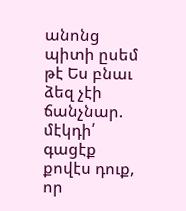անոնց պիտի ըսեմ թէ Ես բնաւ ձեզ չէի ճանչնար. մէկդի՛ գացէք քովէս դուք, որ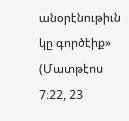անօրէնութիւն կը գործէիք» (Մատթէոս 7։22, 23